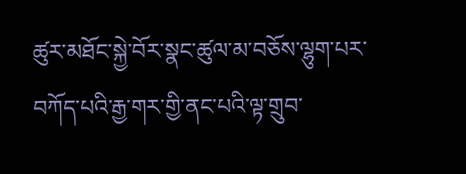ཚུར་མཐོང་སྐྱེ་བོར་སྣང་ཚུལ་མ་བཅོས་ལྷུག་པར་བཀོད་པའི་རྒྱ་གར་གྱི་ནང་པའི་ལྟ་གྲུབ་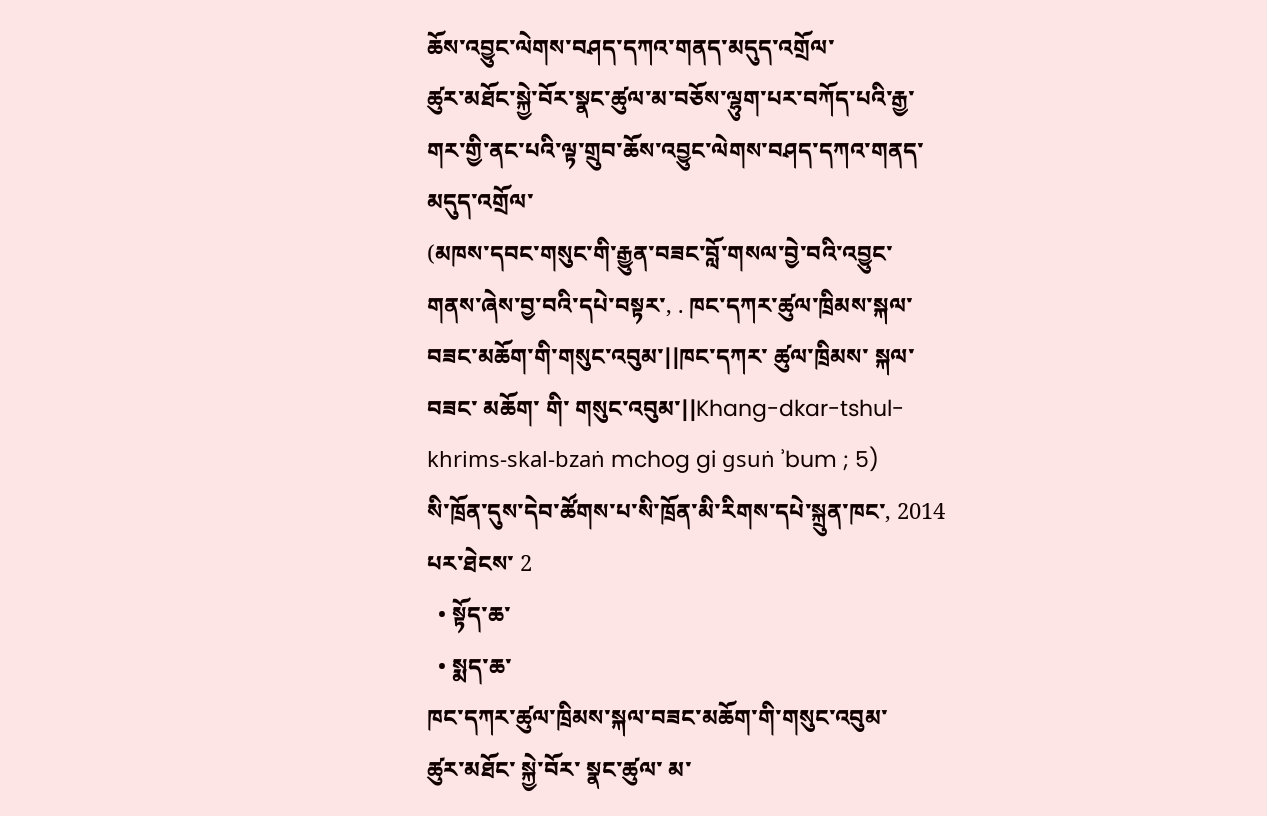ཆོས་འབྱུང་ལེགས་བཤད་དཀའ་གནད་མདུད་འགྲོལ་
ཚུར་མཐོང་སྐྱེ་བོར་སྣང་ཚུལ་མ་བཅོས་ལྷུག་པར་བཀོད་པའི་རྒྱ་གར་གྱི་ནང་པའི་ལྟ་གྲུབ་ཆོས་འབྱུང་ལེགས་བཤད་དཀའ་གནད་མདུད་འགྲོལ་
(མཁས་དབང་གསུང་གི་རྒྱུན་བཟང་བློ་གསལ་བྱེ་བའི་འབྱུང་གནས་ཞེས་བྱ་བའི་དཔེ་བསྟར་, . ཁང་དཀར་ཚུལ་ཁྲིམས་སྐལ་བཟང་མཆོག་གི་གསུང་འབུམ་||ཁང་དཀར་ ཚུལ་ཁྲིམས་ སྐལ་བཟང་ མཆོག་ གི་ གསུང་འབུམ་||Khang-dkar-tshul-khrims-skal-bzaṅ mchog gi gsuṅ ʾbum ; 5)
སི་ཁྲོན་དུས་དེབ་ཚོགས་པ་སི་ཁྲོན་མི་རིགས་དཔེ་སྐྲུན་ཁང་, 2014
པར་ཐེངས་ 2
  • སྟོད་ཆ་
  • སྨད་ཆ་
ཁང་དཀར་ཚུལ་ཁྲིམས་སྐལ་བཟང་མཆོག་གི་གསུང་འབུམ་
ཚུར་མཐོང་ སྐྱེ་བོར་ སྣང་ཚུལ་ མ་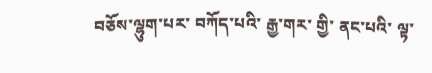བཅོས་ལྷུག་པར་ བཀོད་པའི་ རྒྱ་གར་ གྱི་ ནང་པའི་ ལྟ་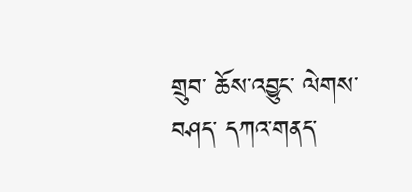གྲུབ་ ཆོས་འབྱུང་ ལེགས་བཤད་ དཀའ་གནད་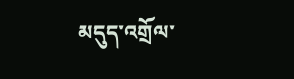མདུད་འགྲོལ་